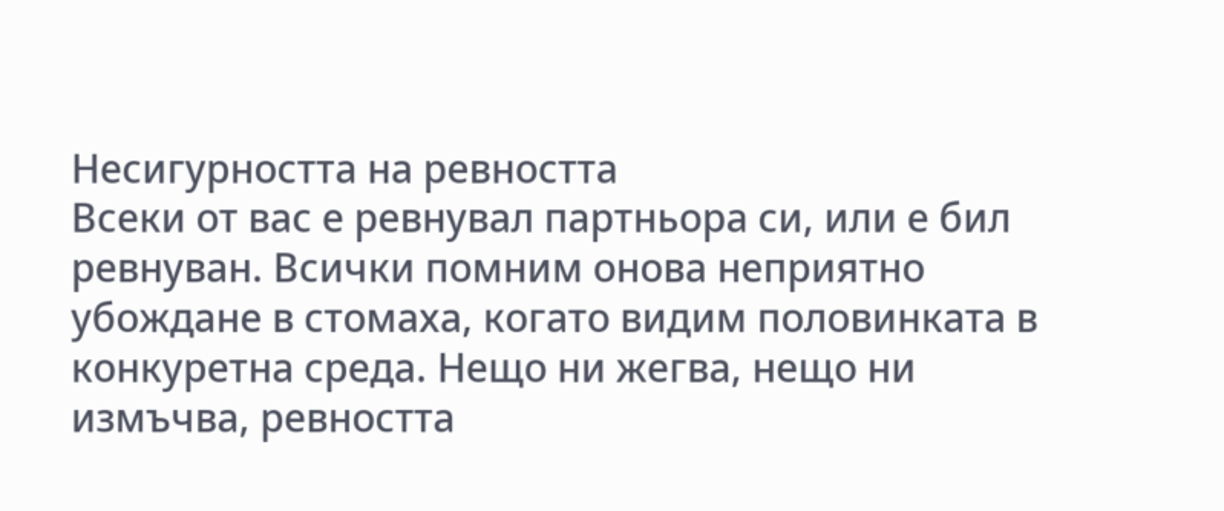Несигурността на ревността
Всеки от вас е ревнувал партньора си, или е бил ревнуван. Всички помним онова неприятно убождане в стомаха, когато видим половинката в конкуретна среда. Нещо ни жегва, нещо ни измъчва, ревността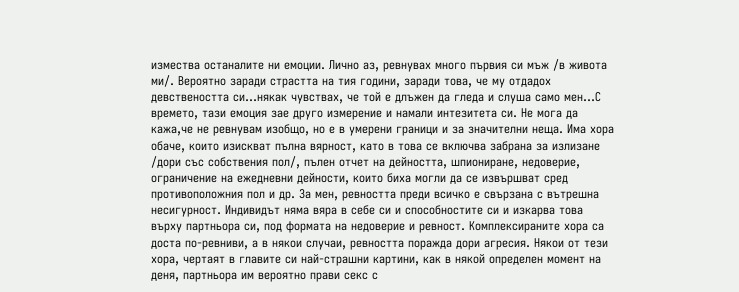измества останалите ни емоции. Лично аз, ревнувах много първия си мъж /в живота ми/. Вероятно заради страстта на тия години, заради това, че му отдадох девствеността си…някак чувствах, че той е длъжен да гледа и слуша само мен…С времето, тази емоция зае друго измерение и намали интезитета си. Не мога да кажа,че не ревнувам изобщо, но е в умерени граници и за значителни неща. Има хора обаче, които изискват пълна вярност, като в това се включва забрана за излизане /дори със собствения пол/, пълен отчет на дейността, шпиониране, недоверие, ограничение на ежедневни дейности, които биха могли да се извършват сред противоположния пол и др. За мен, ревността преди всичко е свързана с вътрешна несигурност. Индивидът няма вяра в себе си и способностите си и изкарва това върху партньора си, под формата на недоверие и ревност. Комплексираните хора са доста по-ревниви, а в някои случаи, ревността поражда дори агресия. Някои от тези хора, чертаят в главите си най-страшни картини, как в някой определен момент на деня, партньора им вероятно прави секс с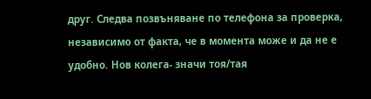друг. Следва позвъняване по телефона за проверка, независимо от факта, че в момента може и да не е удобно. Нов колега- значи тоя/тая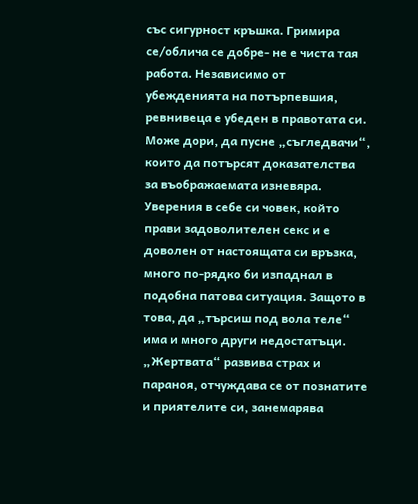със сигурност кръшка. Гримира се/облича се добре- не е чиста тая работа. Независимо от убежденията на потърпевшия, ревнивеца е убеден в правотата си. Може дори, да пусне „съгледвачи“, които да потърсят доказателства за въображаемата изневяра. Уверения в себе си човек, който прави задоволителен секс и е доволен от настоящата си връзка, много по-рядко би изпаднал в подобна патова ситуация. Защото в това, да „търсиш под вола теле“ има и много други недостатъци. „Жертвата“ развива страх и параноя, отчуждава се от познатите и приятелите си, занемарява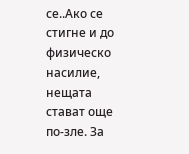се..Ако се стигне и до физическо насилие, нещата стават още по-зле. За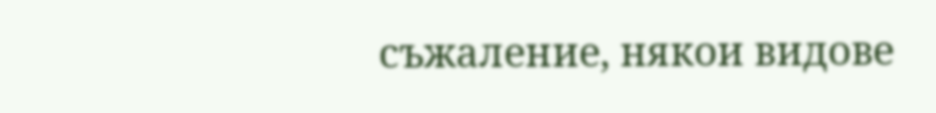съжаление, някои видове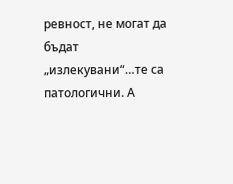ревност, не могат да бъдат „излекувани“…те са патологични. А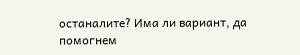останалите? Има ли вариант, да помогнем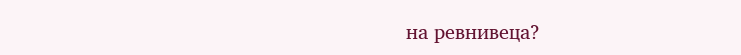на ревнивеца?